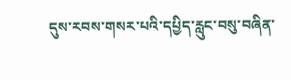དུས་རབས་གསར་པའི་དཔྱིད་རླུང་བསུ་བཞིན་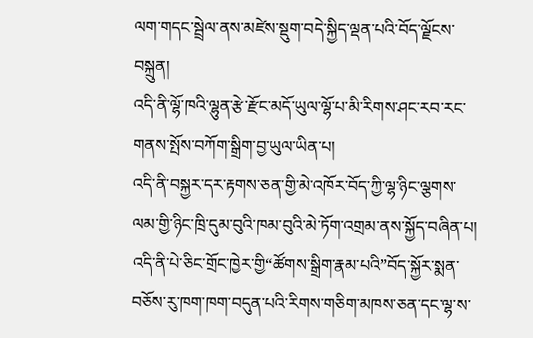ལག་གདང་སྦྲེལ་ནས་མཛེས་སྡུག་བདེ་སྐྱིད་ལྡན་པའི་བོད་ལྗོངས་བསྐྲུན།
འདི་ནི་ལྷོ་ཁའི་ལྷུན་རྩེ་རྫོང་མདོ་ཡུལ་ལྷོ་པ་མི་རིགས་ཤང་རབ་རང་གནས་སྤོས་བཀོག་སྒྲིག་བྱ་ཡུལ་ཡིན་པ།
འདི་ནི་བསྐྱར་དར་རྟགས་ཅན་གྱི་མེ་འཁོར་བོད་ཀྱི་ལྷ་ཉིང་ལྕགས་ལམ་གྱི་ཉིང་ཁྲི་དུམ་བུའི་ཁམ་བུའི་མེ་ཏོག་འགྲམ་ནས་སྐྱོད་བཞིན་པ།
འདི་ནི་པེ་ཅིང་གྲོང་ཁྱེར་གྱི“ཚོགས་སྒྲིག་རྣམ་པའི”བོད་སྐྱོར་སྨན་བཅོས་རུ་ཁག་ཁག་བདུན་པའི་རིགས་གཅིག་མཁས་ཅན་དང་ལྷ་ས་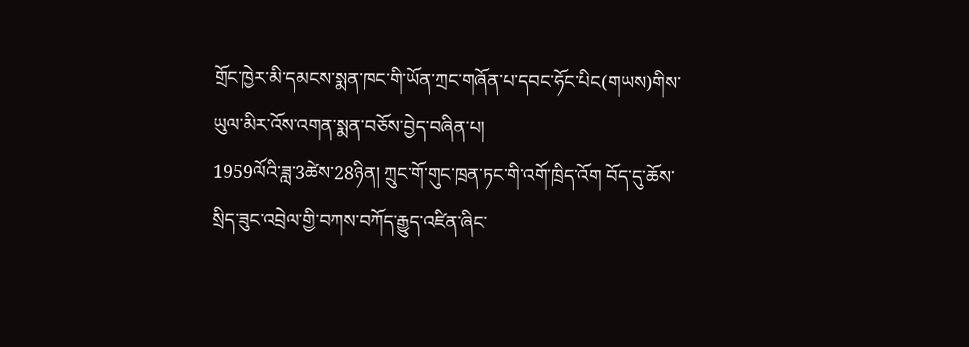གྲོང་ཁྱེར་མི་དམངས་སྨན་ཁང་གི་ཡོན་ཀྲང་གཞོན་པ་དབང་ཧོང་པིང(གཡས)གིས་ཡུལ་མིར་འོས་འགན་སྨན་བཅོས་བྱེད་བཞིན་པ།
1959ལོའི་ཟླ་3ཚེས་28ཉིན། ཀྲུང་གོ་གུང་ཁྲན་ཏང་གི་འགོ་ཁྲིད་འོག བོད་དུ་ཆོས་སྲིད་ཟུང་འབྲེལ་གྱི་བཀས་བཀོད་རྒྱུད་འཛིན་ཞིང་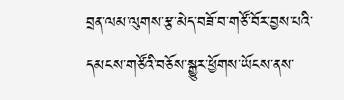བྲན་ལམ་ལུགས་རྩ་མེད་བཟོ་བ་གཙོ་བོར་བྱས་པའི་དམངས་གཙོའི་བཅོས་སྒྱུར་ཕྱོགས་ཡོངས་ནས་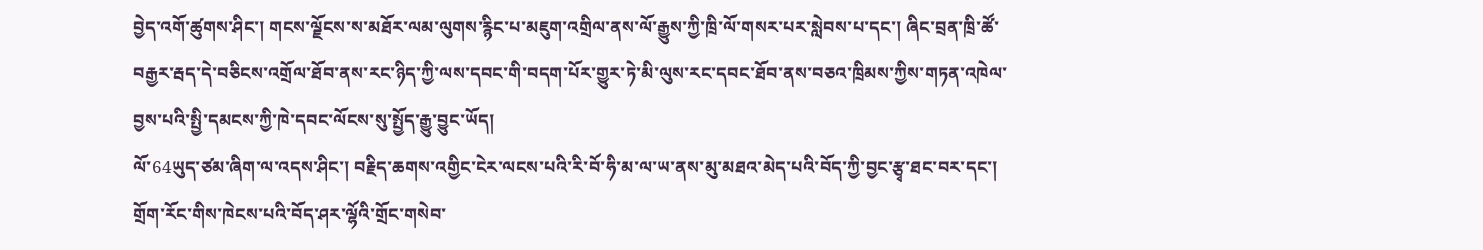བྱེད་འགོ་ཚུགས་ཤིང་། གངས་ལྗོངས་ས་མཐོར་ལམ་ལུགས་རྙིང་པ་མཇུག་འགྲིལ་ནས་ལོ་རྒྱུས་ཀྱི་ཁྲི་ལོ་གསར་པར་སླེབས་པ་དང་། ཞིང་བྲན་ཁྲི་ཚོ་བརྒྱར་རྦད་དེ་བཅིངས་འགྲོལ་ཐོབ་ནས་རང་ཉིད་ཀྱི་ལས་དབང་གི་བདག་པོར་གྱུར་ཏེ་མི་ལུས་རང་དབང་ཐོབ་ནས་བཅའ་ཁྲིམས་ཀྱིས་གཏན་འཁེལ་བྱས་པའི་སྤྱི་དམངས་ཀྱི་ཁེ་དབང་ལོངས་སུ་སྤྱོད་རྒྱུ་བྱུང་ཡོད།
ལོ་64ཡུད་ཙམ་ཞིག་ལ་འདས་ཤིང་། བརྗིད་ཆགས་འགྱིང་ངེར་ལངས་པའི་རི་བོ་ཧི་མ་ལ་ཡ་ནས་མུ་མཐའ་མེད་པའི་བོད་ཀྱི་བྱང་རྩྭ་ཐང་བར་དང་། གྲོག་རོང་གིས་ཁེངས་པའི་བོད་ཤར་ལྷོའི་གྲོང་གསེབ་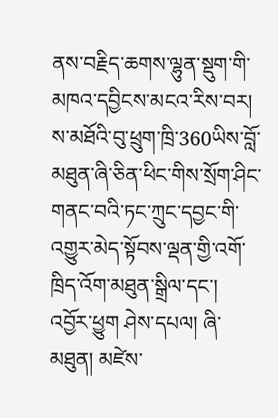ནས་བརྗིད་ཆགས་ལྷུན་སྡུག་གི་མཁའ་དབྱིངས་མངའ་རིས་བར། ས་མཐོའི་བུ་ཕྲུག་ཁྲི་360ཡིས་བློ་མཐུན་ཞི་ཅིན་ཕིང་གིས་སྲོག་ཤིང་གནང་བའི་ཏང་ཀྲུང་དབྱང་གི་འགྱུར་མེད་སྟོབས་ལྡན་གྱི་འགོ་ཁྲིད་འོག་མཐུན་སྒྲིལ་དང་། འབྱོར་ཕྱུག ཤེས་དཔལ། ཞི་མཐུན། མཛེས་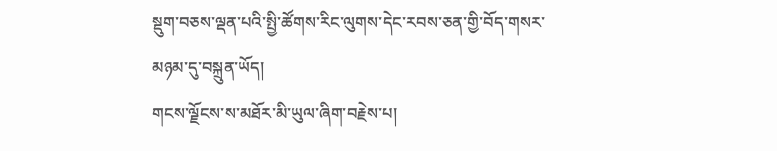སྡུག་བཅས་ལྡན་པའི་སྤྱི་ཚོགས་རིང་ལུགས་དེང་རབས་ཅན་གྱི་བོད་གསར་མཉམ་དུ་བསྐྲུན་ཡོད།
གངས་ལྗོངས་ས་མཐོར་མི་ཡུལ་ཞིག་བརྗེས་པ།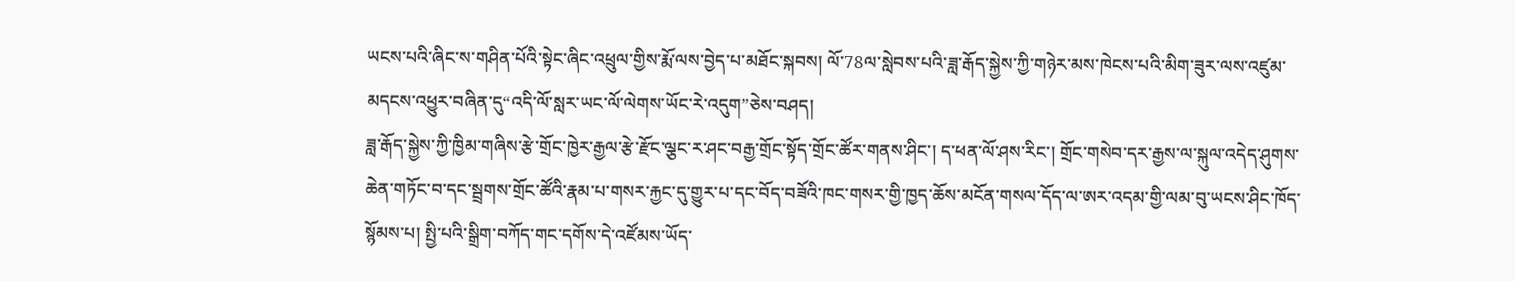ཡངས་པའི་ཞིང་ས་གཤིན་པོའི་སྟེང་ཞིང་འཕྲུལ་གྱིས་རྨོ་ལས་བྱེད་པ་མཐོང་སྐབས། ལོ་78ལ་སླེབས་པའི་ཟླ་རྒོད་སྐྱེས་ཀྱི་གཉེར་མས་ཁེངས་པའི་མིག་ཟུར་ལས་འཛུམ་མདངས་འཕྱུར་བཞིན་དུ“འདི་ལོ་སླར་ཡང་ལོ་ལེགས་ཡོང་རེ་འདུག”ཅེས་བཤད།
ཟླ་རྒོད་སྐྱེས་ཀྱི་ཁྱིམ་གཞིས་རྩེ་གྲོང་ཁྱེར་རྒྱལ་རྩེ་རྫོང་ལྕང་ར་ཤང་བརྒྱ་གྲོང་སྟོད་གྲོང་ཚོར་གནས་ཤིང་། ད་ཕན་ལོ་ཤས་རིང་། གྲོང་གསེབ་དར་རྒྱས་ལ་སྐུལ་འདེད་ཤུགས་ཆེན་གཏོང་བ་དང་སྦྲགས་གྲོང་ཚོའི་རྣམ་པ་གསར་རྐྱང་དུ་གྱུར་པ་དང་བོད་བཟོའི་ཁང་གསར་གྱི་ཁྱད་ཆོས་མངོན་གསལ་དོད་ལ་ཨར་འདམ་གྱི་ལམ་བུ་ཡངས་ཤིང་ཁོད་སྙོམས་པ། སྤྱི་པའི་སྒྲིག་བཀོད་གང་དགོས་དེ་འཛོམས་ཡོད་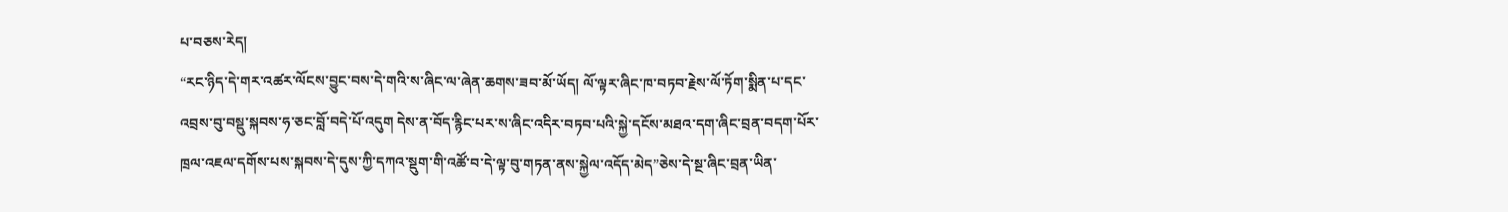པ་བཅས་རེད།
“རང་ཉིད་དེ་གར་འཚར་ལོངས་བྱུང་བས་དེ་གའི་ས་ཞིང་ལ་ཞེན་ཆགས་ཟབ་མོ་ཡོད། ལོ་ལྟར་ཞིང་ཁ་བཏབ་རྗེས་ལོ་ཏོག་སྨིན་པ་དང་འབྲས་བུ་བསྡུ་སྐབས་ཧ་ཅང་བློ་བདེ་པོ་འདུག དེས་ན་བོད་རྙིང་པར་ས་ཞིང་འདིར་བཏབ་པའི་སྐྱེ་དངོས་མཐའ་དག་ཞིང་བྲན་བདག་པོར་ཁྲལ་འཇལ་དགོས་པས་སྐབས་དེ་དུས་ཀྱི་དཀའ་སྡུག་གི་འཚོ་བ་དེ་ལྟ་བུ་གཏན་ནས་སྐྱེལ་འདོད་མེད”ཅེས་དེ་སྔ་ཞིང་བྲན་ཡིན་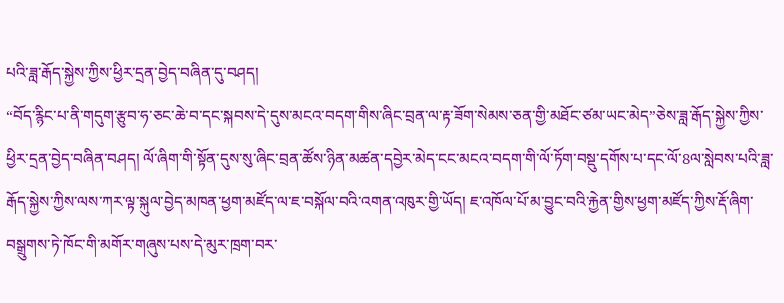པའི་ཟླ་རྒོད་སྐྱེས་ཀྱིས་ཕྱིར་དྲན་བྱེད་བཞིན་དུ་བཤད།
“བོད་རྙིང་པ་ནི་གདུག་རྩུབ་ཧ་ཅང་ཆེ་བ་དང་སྐབས་དེ་དུས་མངའ་བདག་གིས་ཞིང་བྲན་ལ་རྟ་ཟོག་སེམས་ཅན་གྱི་མཐོང་ཙམ་ཡང་མེད”ཅེས་ཟླ་རྒོད་སྐྱེས་ཀྱིས་ཕྱིར་དྲན་བྱེད་བཞིན་བཤད། ལོ་ཞིག་གི་སྟོན་དུས་སུ་ཞིང་བྲན་ཚོས་ཉིན་མཚན་དབྱེར་མེད་ངང་མངའ་བདག་གི་ལོ་ཏོག་བསྡུ་དགོས་པ་དང་ལོ་8ལ་སླེབས་པའི་ཟླ་རྒོད་སྐྱེས་ཀྱིས་ལས་ཀར་ལྟ་སྐུལ་བྱེད་མཁན་ཕྱག་མཛོད་ལ་ཇ་བསྐོལ་བའི་འགན་འཁུར་གྱི་ཡོད། ཇ་འཁོལ་པོ་མ་བྱུང་བའི་རྐྱེན་གྱིས་ཕྱག་མཛོད་ཀྱིས་རྡོ་ཞིག་བསྒྲུགས་ཏེ་ཁོང་གི་མགོར་གཞུས་པས་དེ་མུར་ཁྲག་བར་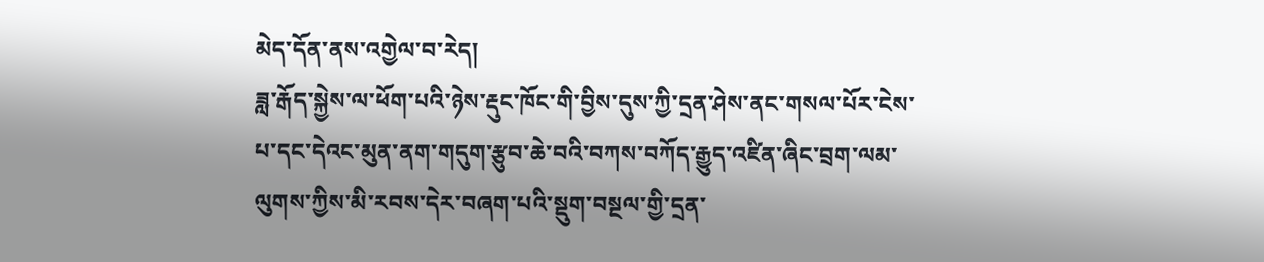མེད་དོན་ནས་འགྱེལ་བ་རེད།
ཟླ་རྒོད་སྐྱེས་ལ་ཕོག་པའི་ཉེས་རྡུང་ཁོང་གི་བྱིས་དུས་ཀྱི་དྲན་ཤེས་ནང་གསལ་པོར་ངེས་པ་དང་དེའང་མུན་ནག་གདུག་རྩུབ་ཆེ་བའི་བཀས་བཀོད་རྒྱུད་འཛིན་ཞིང་བྲག་ལམ་ལུགས་ཀྱིས་མི་རབས་དེར་བཞག་པའི་སྡུག་བསྔལ་གྱི་དྲན་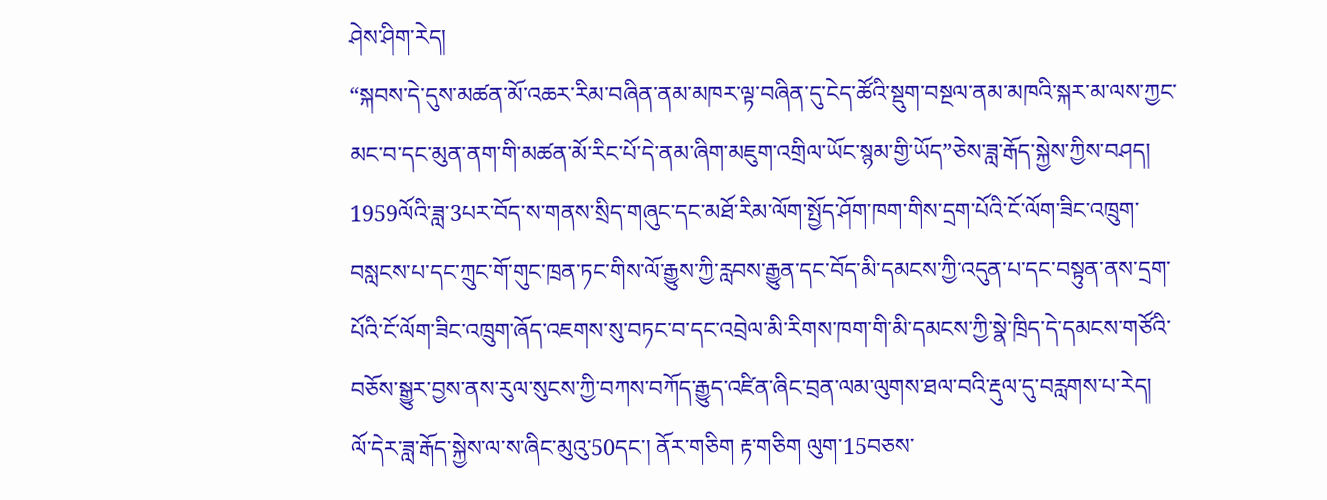ཤེས་ཤིག་རེད།
“སྐབས་དེ་དུས་མཚན་མོ་འཆར་རིམ་བཞིན་ནམ་མཁར་ལྟ་བཞིན་དུ་ངེད་ཚོའི་སྡུག་བསྔལ་ནམ་མཁའི་སྐར་མ་ལས་ཀྱང་མང་བ་དང་མུན་ནག་གི་མཚན་མོ་རིང་པོ་དེ་ནམ་ཞིག་མཇུག་འགྲིལ་ཡོང་སྙམ་གྱི་ཡོད”ཅེས་ཟླ་རྒོད་སྐྱེས་ཀྱིས་བཤད།
1959ལོའི་ཟླ་3པར་བོད་ས་གནས་སྲིད་གཞུང་དང་མཐོ་རིམ་ལོག་སྤྱོད་ཤོག་ཁག་གིས་དྲག་པོའི་ངོ་ལོག་ཟིང་འཁྲུག་བསླངས་པ་དང་ཀྲུང་གོ་གུང་ཁྲན་ཏང་གིས་ལོ་རྒྱུས་ཀྱི་རླབས་རྒྱུན་དང་བོད་མི་དམངས་ཀྱི་འདུན་པ་དང་བསྟུན་ནས་དྲག་པོའི་ངོ་ལོག་ཟིང་འཁྲུག་ཞོད་འཇགས་སུ་བཏང་བ་དང་འབྲེལ་མི་རིགས་ཁག་གི་མི་དམངས་ཀྱི་སྣེ་ཁྲིད་དེ་དམངས་གཙོའི་བཅོས་སྒྱུར་བྱས་ནས་རུལ་སུངས་ཀྱི་བཀས་བཀོད་རྒྱུད་འཛིན་ཞིང་བྲན་ལམ་ལུགས་ཐལ་བའི་རྡུལ་དུ་བརླགས་པ་རེད།
ལོ་དེར་ཟླ་རྒོད་སྐྱེས་ལ་ས་ཞིང་མུའུ་50དང་། ནོར་གཅིག རྟ་གཅིག ལུག་15བཅས་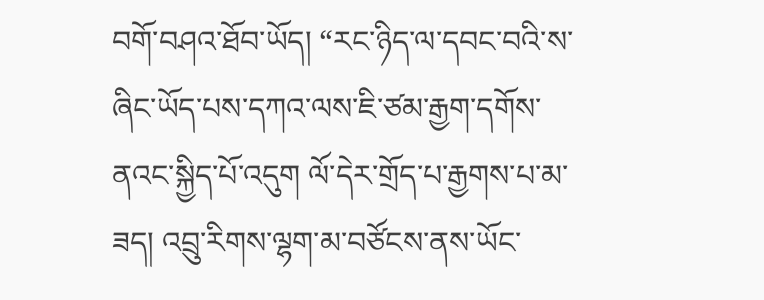བགོ་བཤའ་ཐོབ་ཡོད། “རང་ཉིད་ལ་དབང་བའི་ས་ཞིང་ཡོད་པས་དཀའ་ལས་ཇི་ཙམ་རྒྱག་དགོས་ནའང་སྐྱིད་པོ་འདུག ལོ་དེར་གྲོད་པ་རྒྱགས་པ་མ་ཟད། འབྲུ་རིགས་ལྷག་མ་བཙོངས་ནས་ཡོང་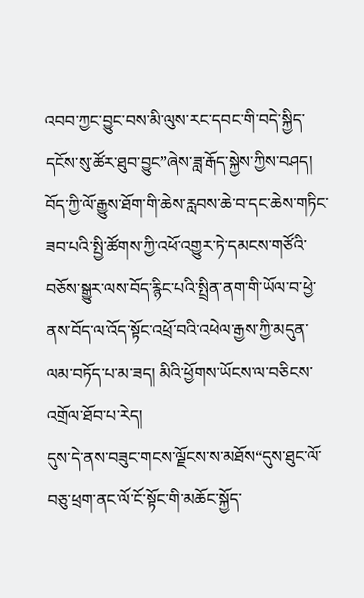འབབ་ཀྱང་བྱུང་བས་མི་ལུས་རང་དབང་གི་བདེ་སྐྱིད་དངོས་སུ་ཚོར་ཐུབ་བྱུང”ཞེས་ཟླ་རྒོད་སྐྱེས་ཀྱིས་བཤད།
བོད་ཀྱི་ལོ་རྒྱུས་ཐོག་གི་ཆེས་རླབས་ཆེ་བ་དང་ཆེས་གཏིང་ཟབ་པའི་སྤྱི་ཚོགས་ཀྱི་འཕོ་འགྱུར་ཏེ་དམངས་གཙོའི་བཅོས་སྒྱུར་ལས་བོད་རྙིང་པའི་སྤྲིན་ནག་གི་ཡོལ་བ་ཕྱེ་ནས་བོད་ལ་འོད་སྟོང་འཕྲོ་བའི་འཕེལ་རྒྱས་ཀྱི་མདུན་ལམ་བཏོད་པ་མ་ཟད། མིའི་ཕྱོགས་ཡོངས་ལ་བཅིངས་འགྲོལ་ཐོབ་པ་རེད།
དུས་དེ་ནས་བཟུང་གངས་ལྗོངས་ས་མཐོས“དུས་ཐུང་ལོ་བཅུ་ཕྲག་ནང་ལོ་ངོ་སྟོང་གི་མཆོང་སྐྱོད་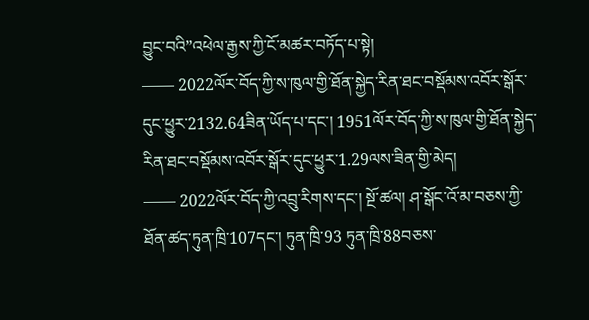བྱུང་བའི”འཕེལ་རྒྱས་ཀྱི་ངོ་མཚར་བཏོད་པ་སྟེ།
—— 2022ལོར་བོད་ཀྱི་ས་ཁུལ་གྱི་ཐོན་སྐྱེད་རིན་ཐང་བསྡོམས་འབོར་སྒོར་དུང་ཕྱུར་2132.64ཟིན་ཡོད་པ་དང་། 1951ལོར་བོད་ཀྱི་ས་ཁུལ་གྱི་ཐོན་སྐྱེད་རིན་ཐང་བསྡོམས་འབོར་སྒོར་དུང་ཕྱུར་1.29ལས་ཟིན་གྱི་མེད།
—— 2022ལོར་བོད་ཀྱི་འབྲུ་རིགས་དང་། སྔོ་ཚལ། ཤ་སྒོང་འོ་མ་བཅས་ཀྱི་ཐོན་ཚད་ཏུན་ཁྲི་107དང་། ཏུན་ཁྲི་93 ཏུན་ཁྲི་88བཅས་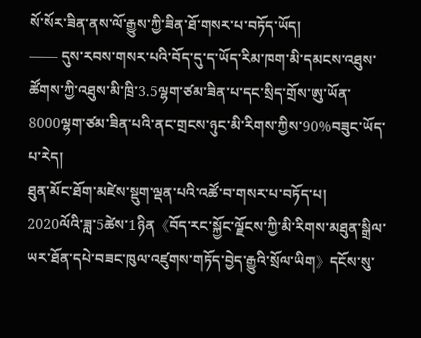སོ་སོར་ཟིན་ནས་ལོ་རྒྱུས་ཀྱི་ཟིན་ཐོ་གསར་པ་བཏོད་ཡོད།
—— དུས་རབས་གསར་པའི་བོད་དུ་ད་ཡོད་རིམ་ཁག་མི་དམངས་འཐུས་ཚོགས་ཀྱི་འཐུས་མི་ཁྲི་3.5ལྷག་ཙམ་ཟིན་པ་དང་སྲིད་གྲོས་ཨུ་ཡོན་8000ལྷག་ཙམ་ཟིན་པའི་ནང་གྲངས་ཉུང་མི་རིགས་ཀྱིས་90%བཟུང་ཡོད་པ་རེད།
ཐུན་མོང་ཐོག་མཛེས་སྡུག་ལྡན་པའི་འཚོ་བ་གསར་པ་བཏོད་པ།
2020ལོའི་ཟླ་5ཚེས་1ཉིན《བོད་རང་སྐྱོང་ལྗོངས་ཀྱི་མི་རིགས་མཐུན་སྒྲིལ་ཡར་ཐོན་དཔེ་བཟང་ཁུལ་འཛུགས་གཏོད་བྱེད་རྒྱུའི་སྲོལ་ཡིག》དངོས་སུ་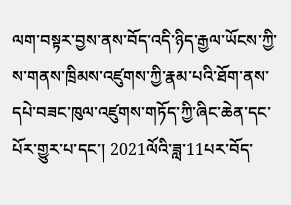ལག་བསྟར་བྱས་ནས་བོད་འདི་ཉིད་རྒྱལ་ཡོངས་ཀྱི་ས་གནས་ཁྲིམས་འཛུགས་ཀྱི་རྣམ་པའི་ཐོག་ནས་དཔེ་བཟང་ཁུལ་འཛུགས་གཏོད་ཀྱི་ཞིང་ཆེན་དང་པོར་གྱུར་པ་དང་། 2021ལོའི་ཟླ་11པར་བོད་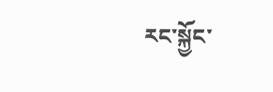རང་སྐྱོང་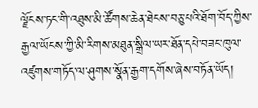ལྗོངས་ཏང་གི་འཐུས་མི་ཚོགས་ཆེན་ཐེངས་བཅུ་པའི་ཐོག་བོད་ཀྱིས་རྒྱལ་ཡོངས་ཀྱི་མི་རིགས་མཐུན་སྒྲིལ་ཡར་ཐོན་དཔེ་བཟང་ཁུལ་འཛུགས་གཏོད་ལ་ཤུགས་སྣོན་རྒྱག་དགོས་ཞེས་བཏོན་ཡོད།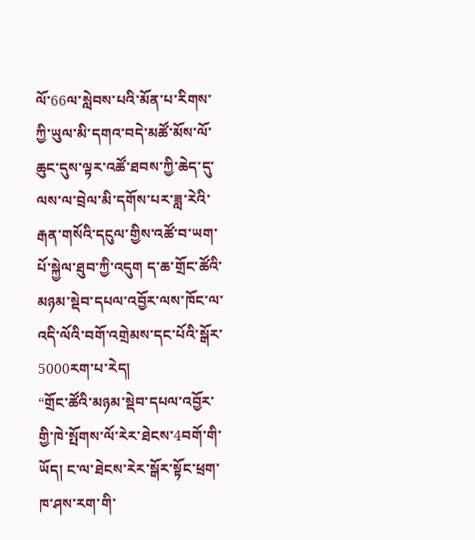ལོ་66ལ་སླེབས་པའི་མོན་པ་རིགས་ཀྱི་ཡུལ་མི་དགའ་བདེ་མཚོ་མོས་ལོ་ཆུང་དུས་ལྟར་འཚོ་ཐབས་ཀྱི་ཆེད་དུ་ལས་ལ་བྲེལ་མི་དགོས་པར་ཟླ་རེའི་རྒན་གསོའི་དངུལ་གྱིས་འཚོ་བ་ཡག་པོ་སྐྱེལ་ཐུབ་ཀྱི་འདུག ད་ཆ་གྲོང་ཚོའི་མཉམ་སྡེབ་དཔལ་འབྱོར་ལས་ཁོང་ལ་འདི་ལོའི་བགོ་འགྲེམས་དང་པོའི་སྒོར་5000རག་པ་རེད།
“གྲོང་ཚོའི་མཉམ་སྡེབ་དཔལ་འབྱོར་གྱི་ཁེ་སྤོགས་ལོ་རེར་ཐེངས་4བགོ་གི་ཡོད། ང་ལ་ཐེངས་རེར་སྒོར་སྟོང་ཕྲག་ཁ་ཤས་རག་གི་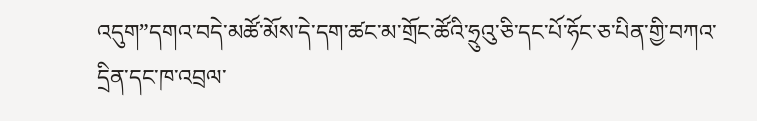འདུག”དགའ་བདེ་མཚོ་མོས་དེ་དག་ཚང་མ་གྲོང་ཚོའི་ཧྲུའུ་ཅི་དང་པོ་ཧོང་ཅ་པིན་གྱི་བཀའ་དྲིན་དང་ཁ་འབྲལ་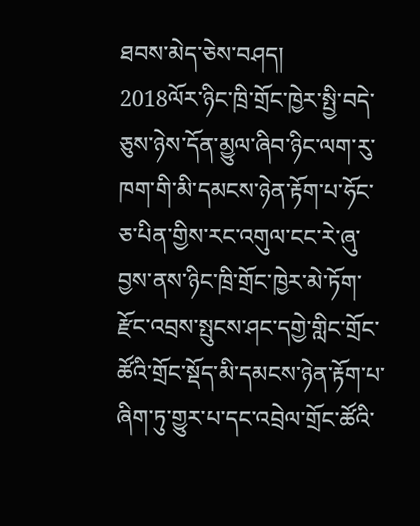ཐབས་མེད་ཅེས་བཤད།
2018ལོར་ཉིང་ཁྲི་གྲོང་ཁྱེར་སྤྱི་བདེ་ཅུས་ཉེས་དོན་མྱུལ་ཞིབ་ཉིང་ལག་རུ་ཁག་གི་མི་དམངས་ཉེན་རྟོག་པ་ཧོང་ཅ་པིན་གྱིས་རང་འགུལ་ངང་རེ་ཞུ་བྱས་ནས་ཉིང་ཁྲི་གྲོང་ཁྱེར་མེ་ཏོག་རྫོང་འབྲས་སྤུངས་ཤང་དགྱེ་གླིང་གྲོང་ཚོའི་གྲོང་སྡོད་མི་དམངས་ཉེན་རྟོག་པ་ཞིག་ཏུ་གྱུར་པ་དང་འབྲེལ་གྲོང་ཚོའི་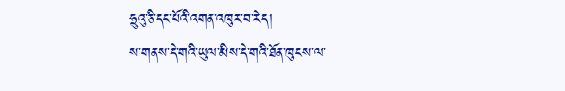ཧྲུའུ་ཅི་དང་པོའི་འགན་འཁུར་བ་རེད།
ས་གནས་དེ་གའི་ཡུལ་མིས་དེ་གའི་ཐོན་ཁུངས་ལ་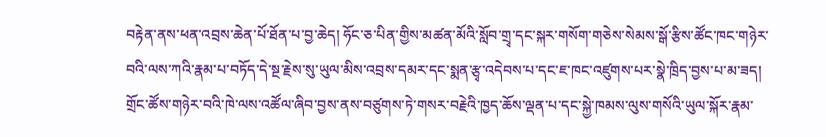བརྟེན་ནས་ཕན་འབྲས་ཆེན་པོ་ཐོན་པ་བྱ་ཆེད། ཧོང་ཅ་པིན་གྱིས་མཚན་མོའི་སློབ་གྲྭ་དང་སྐར་གསོག་གཅེས་སེམས་སྒོ་རྩིས་ཚོང་ཁང་གཉེར་བའི་ལས་ཀའི་རྣམ་པ་བཏོད་དེ་སྔ་རྗེས་སུ་ཡུལ་མིས་འབྲས་དམར་དང་སྨན་རྩྭ་འདེབས་པ་དང་ཇ་ཁང་འཛུགས་པར་སྣེ་ཁྲིད་བྱས་པ་མ་ཟད། གྲོང་ཚོས་གཉེར་བའི་ཁེ་ལས་འཚོལ་ཞིབ་བྱས་ནས་བཙུགས་ཏེ་གསར་བརྗེའི་ཁྱད་ཆོས་ལྡན་པ་དང་སྐྱེ་ཁམས་ལུས་གསོའི་ཡུལ་སྐོར་རྣམ་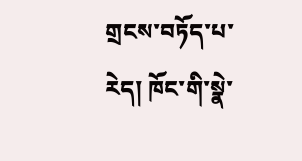གྲངས་བཏོད་པ་རེད། ཁོང་གི་སྣེ་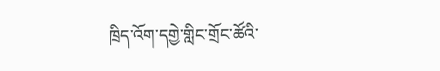ཁྲིད་འོག་དགྱེ་གླིང་གྲོང་ཚོའི་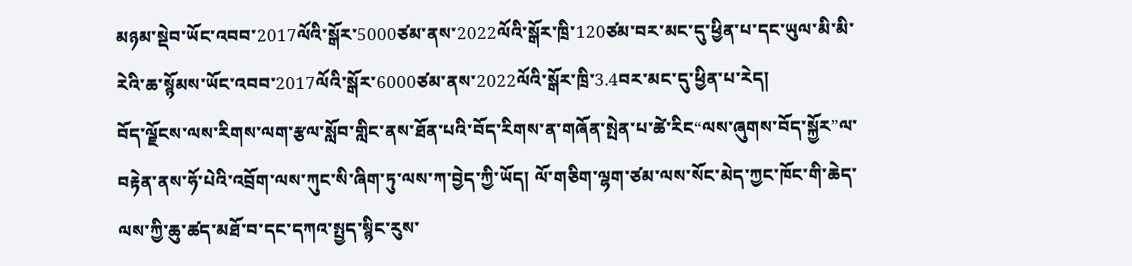མཉམ་སྡེབ་ཡོང་འབབ་2017ལོའི་སྒོར་5000ཙམ་ནས་2022ལོའི་སྒོར་ཁྲི་120ཙམ་བར་མང་དུ་ཕྱིན་པ་དང་ཡུལ་མི་མི་རེའི་ཆ་སྙོམས་ཡོང་འབབ་2017ལོའི་སྒོར་6000ཙམ་ནས་2022ལོའི་སྒོར་ཁྲི་3.4བར་མང་དུ་ཕྱིན་པ་རེད།
བོད་ལྗོངས་ལས་རིགས་ལག་རྩལ་སློབ་གླིང་ནས་ཐོན་པའི་བོད་རིགས་ན་གཞོན་སྤེན་པ་ཚེ་རིང“ལས་ཞུགས་བོད་སྐྱོར”ལ་བརྟེན་ནས་ཧོ་པེའི་འབྲོག་ལས་ཀུང་སི་ཞིག་ཏུ་ལས་ཀ་བྱེད་ཀྱི་ཡོད། ལོ་གཅིག་ལྷག་ཙམ་ལས་སོང་མེད་ཀྱང་ཁོང་གི་ཆེད་ལས་ཀྱི་ཆུ་ཚད་མཐོ་བ་དང་དཀའ་སྤྱད་སྙིང་རུས་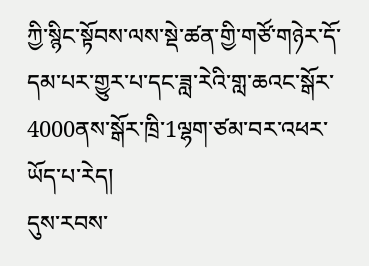ཀྱི་སྙིང་སྟོབས་ལས་སྡེ་ཚན་གྱི་གཙོ་གཉེར་དོ་དམ་པར་གྱུར་པ་དང་ཟླ་རེའི་གླ་ཆའང་སྒོར་4000ནས་སྒོར་ཁྲི་1ལྷག་ཙམ་བར་འཕར་ཡོད་པ་རེད།
དུས་རབས་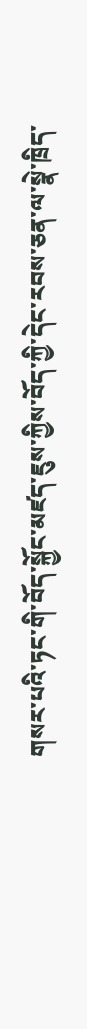གསར་པའི་ཏང་གི་བོད་སྐྱོང་མཛད་ཇུས་ཀྱིས་བོད་ཀྱི་དེང་རབས་ཅན་ལ་སྣེ་ཁྲིད་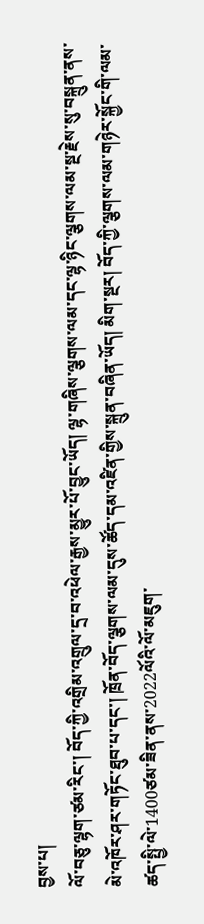བྱས་པ།
ལོ་བཅུ་ལྷག་ཙམ་རིང་། བོད་ཀྱི་འགྲིམ་འགྲུལ་དྲ་བ་འཕེལ་རྒྱས་མྱུར་པོ་བྱུང་ཡོད། ལྷ་གཞིས་ལྕགས་ལམ་དང་ལྷ་ཉིང་ལྕགས་ལམ་སྔ་རྗེས་སུ་བསྐྲུན་ནས་མེ་འཁོར་ཤར་གཏོང་ཐུབ་པ་དང་། ཁྲོན་བོད་ལྕགས་ལམ་དུས་ཚོད་དམ་འཛིན་གྱིས་སྐྲུན་བཞིན་ཡོད། མིག་སྔར། བོད་ཀྱི་ལྕགས་ལམ་གཉེར་སྐྱོང་གི་ལམ་ཚད་སྤྱི་ལེ་1400ཙམ་ཟིན་ནས་2022ལོའི་ལོ་མཇུག་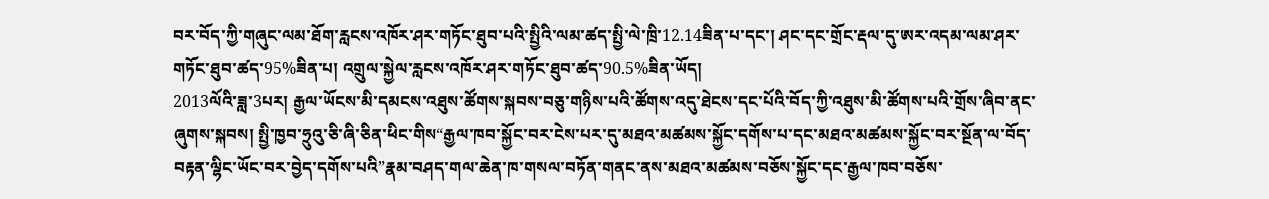བར་བོད་ཀྱི་གཞུང་ལམ་ཐོག་རླངས་འཁོར་ཤར་གཏོང་ཐུབ་པའི་སྤྱིའི་ལམ་ཚད་སྤྱི་ལེ་ཁྲི་12.14ཟིན་པ་དང་། ཤང་དང་གྲོང་རྡལ་དུ་ཨར་འདམ་ལམ་ཤར་གཏོང་ཐུབ་ཚད་95%ཟིན་པ། འགྲུལ་སྐྱེལ་རླངས་འཁོར་ཤར་གཏོང་ཐུབ་ཚད་90.5%ཟིན་ཡོད།
2013ལོའི་ཟླ་3པར། རྒྱལ་ཡོངས་མི་དམངས་འཐུས་ཚོགས་སྐབས་བཅུ་གཉིས་པའི་ཚོགས་འདུ་ཐེངས་དང་པོའི་བོད་ཀྱི་འཐུས་མི་ཚོགས་པའི་གྲོས་ཞིབ་ནང་ཞུགས་སྐབས། སྤྱི་ཁྱབ་ཧྲུའུ་ཅི་ཞི་ཅིན་ཕིང་གིས“རྒྱལ་ཁབ་སྐྱོང་བར་ངེས་པར་དུ་མཐའ་མཚམས་སྐྱོང་དགོས་པ་དང་མཐའ་མཚམས་སྐྱོང་བར་སྔོན་ལ་བོད་བརྟན་ལྷིང་ཡོང་བར་བྱེད་དགོས་པའི”རྣམ་བཤད་གལ་ཆེན་ཁ་གསལ་བཏོན་གནང་ནས་མཐའ་མཚམས་བཅོས་སྐྱོང་དང་རྒྱལ་ཁབ་བཅོས་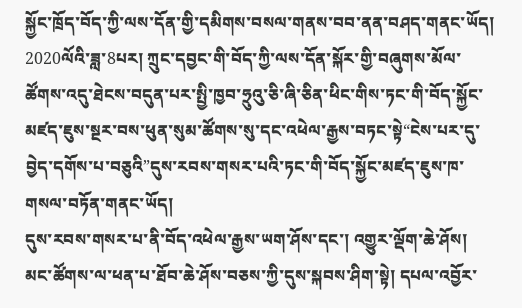སྐྱོང་ཁྲོད་བོད་ཀྱི་ལས་དོན་གྱི་དམིགས་བསལ་གནས་བབ་ནན་བཤད་གནང་ཡོད།
2020ལོའི་ཟླ་8པར། ཀྲུང་དབྱང་གི་བོད་ཀྱི་ལས་དོན་སྐོར་གྱི་བཞུགས་མོལ་ཚོགས་འདུ་ཐེངས་བདུན་པར་སྤྱི་ཁྱབ་ཧྲུའུ་ཅི་ཞི་ཅིན་ཕིང་གིས་ཏང་གི་བོད་སྐྱོང་མཛད་ཇུས་སྔར་བས་ཕུན་སུམ་ཚོགས་སུ་དང་འཕེལ་རྒྱས་བཏང་སྟེ“ངེས་པར་དུ་བྱེད་དགོས་པ་བཅུའི”དུས་རབས་གསར་པའི་ཏང་གི་བོད་སྐྱོང་མཛད་ཇུས་ཁ་གསལ་བཏོན་གནང་ཡོད།
དུས་རབས་གསར་པ་ནི་བོད་འཕེལ་རྒྱས་ཡག་ཤོས་དང་། འགྱུར་ལྡོག་ཆེ་ཤོས། མང་ཚོགས་ལ་ཕན་པ་ཐོབ་ཆེ་ཤོས་བཅས་ཀྱི་དུས་སྐབས་ཤིག་སྟེ། དཔལ་འབྱོར་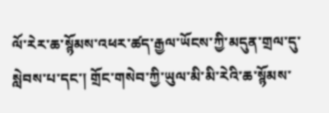ལོ་རེར་ཆ་སྙོམས་འཕར་ཚད་རྒྱལ་ཡོངས་ཀྱི་མདུན་གྲལ་དུ་སླེབས་པ་དང་། གྲོང་གསེབ་ཀྱི་ཡུལ་མི་མི་རེའི་ཆ་སྙོམས་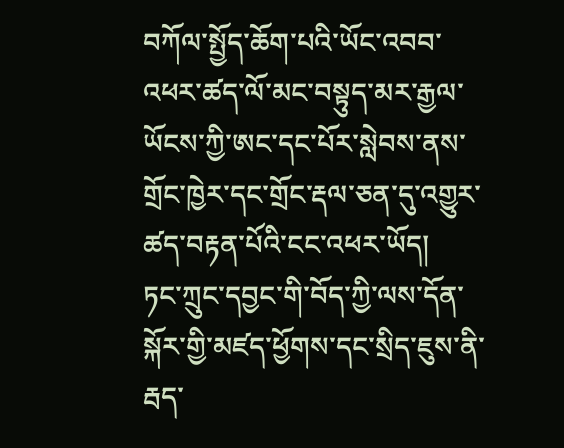བཀོལ་སྤྱོད་ཆོག་པའི་ཡོང་འབབ་འཕར་ཚད་ལོ་མང་བསྟུད་མར་རྒྱལ་ཡོངས་ཀྱི་ཨང་དང་པོར་སླེབས་ནས་གྲོང་ཁྱེར་དང་གྲོང་རྡལ་ཅན་དུ་འགྱུར་ཚད་བརྟན་པོའི་ངང་འཕར་ཡོད།
ཏང་ཀྲུང་དབྱང་གི་བོད་ཀྱི་ལས་དོན་སྐོར་གྱི་མཛད་ཕྱོགས་དང་སྲིད་ཇུས་ནི་རྦད་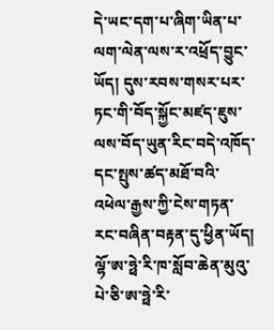དེ་ཡང་དག་པ་ཞིག་ཡིན་པ་ལག་ལེན་ལས་ར་འཕྲོད་བྱུང་ཡོད། དུས་རབས་གསར་པར་ཏང་གི་བོད་སྐྱོང་མཛད་ཇུས་ལས་བོད་ཡུན་རིང་བདེ་འཁོད་དང་སྤུས་ཚད་མཐོ་བའི་འཕེལ་རྒྱས་ཀྱི་ངེས་གཏན་རང་བཞིན་བརྟན་དུ་ཕྱིན་ཡོད།
ལྷོ་ཨ་ཧྥེ་རི་ཁ་སློབ་ཆེན་མུའུ་པེ་ཅི་ཨ་ཧྥེ་རི་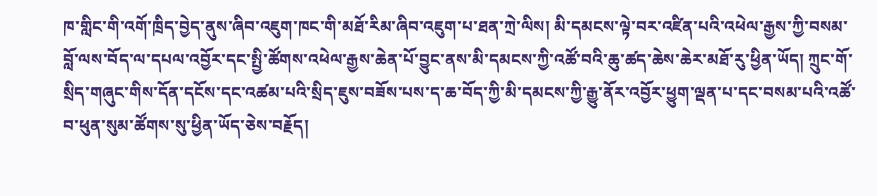ཁ་གླིང་གི་འགོ་ཁྲིད་བྱེད་ནུས་ཞིབ་འཇུག་ཁང་གི་མཐོ་རིམ་ཞིབ་འཇུག་པ་ཐན་ཀྲེ་ལིས། མི་དམངས་ལྟེ་བར་འཛིན་པའི་འཕེལ་རྒྱས་ཀྱི་བསམ་བློ་ལས་བོད་ལ་དཔལ་འབྱོར་དང་སྤྱི་ཚོགས་འཕེལ་རྒྱས་ཆེན་པོ་བྱུང་ནས་མི་དམངས་ཀྱི་འཚོ་བའི་ཆུ་ཚད་ཆེས་ཆེར་མཐོ་རུ་ཕྱིན་ཡོད། ཀྲུང་གོ་སྲིད་གཞུང་གིས་དོན་དངོས་དང་འཚམ་པའི་སྲིད་ཇུས་བཟོས་པས་ད་ཆ་བོད་ཀྱི་མི་དམངས་ཀྱི་རྒྱུ་ནོར་འབྱོར་ཕྱུག་ལྡན་པ་དང་བསམ་པའི་འཚོ་བ་ཕུན་སུམ་ཚོགས་སུ་ཕྱིན་ཡོད་ཅེས་བརྗོད།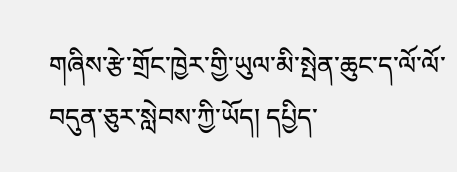གཞིས་རྩེ་གྲོང་ཁྱེར་གྱི་ཡུལ་མི་སྤེན་ཆུང་ད་ལོ་ལོ་བདུན་ཅུར་སླེབས་ཀྱི་ཡོད། དཔྱིད་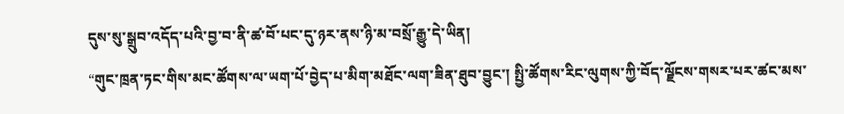དུས་སུ་སྒྲུབ་འདོད་པའི་བྱ་བ་ནི་ཚ་བོ་པང་དུ་ཉར་ནས་ཉི་མ་བསྲོ་རྒྱུ་དེ་ཡིན།
“གུང་ཁྲན་ཏང་གིས་མང་ཚོགས་ལ་ཡག་པོ་བྱེད་པ་མིག་མཐོང་ལག་ཟིན་ཐུབ་བྱུང་། སྤྱི་ཚོགས་རིང་ལུགས་ཀྱི་བོད་ལྗོངས་གསར་པར་ཚང་མས་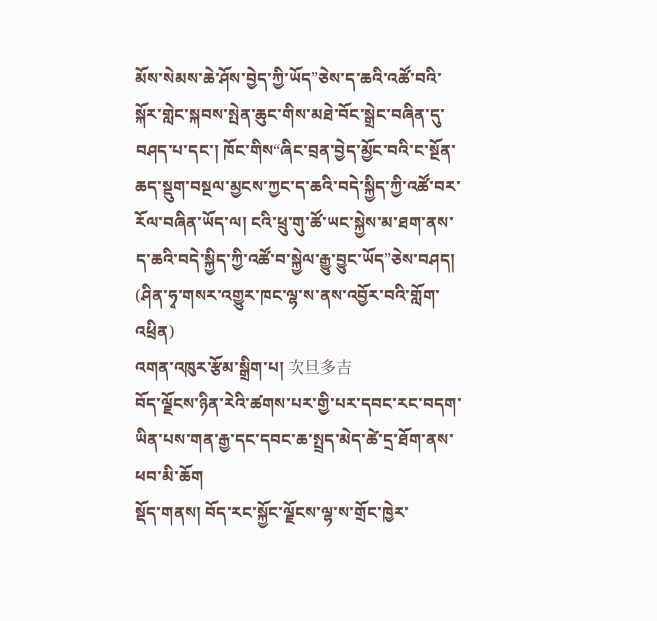མོས་སེམས་ཆེ་ཤོས་བྱེད་ཀྱི་ཡོད”ཅེས་ད་ཆའི་འཚོ་བའི་སྐོར་གླེང་སྐབས་སྤེན་ཆུང་གིས་མཐེ་བོང་སྒྲེང་བཞིན་དུ་བཤད་པ་དང་། ཁོང་གིས“ཞིང་བྲན་བྱེད་མྱོང་བའི་ང་སྔོན་ཆད་སྡུག་བསྔལ་མྱངས་ཀྱང་ད་ཆའི་བདེ་སྐྱིད་ཀྱི་འཚོ་བར་རོལ་བཞིན་ཡོད་ལ། ངའི་ཕྲུ་གུ་ཚོ་ཡང་སྐྱེས་མ་ཐག་ནས་ད་ཆའི་བདེ་སྐྱིད་ཀྱི་འཚོ་བ་སྐྱེལ་རྒྱུ་བྱུང་ཡོད”ཅེས་བཤད།
(ཤིན་ཧྭ་གསར་འགྱུར་ཁང་ལྷ་ས་ནས་འབྱོར་བའི་གློག་འཕྲིན)
འགན་འཁུར་རྩོམ་སྒྲིག་པ། 次旦多吉
བོད་ལྗོངས་ཉིན་རེའི་ཚགས་པར་གྱི་པར་དབང་རང་བདག་ཡིན་པས་གན་རྒྱ་དང་དབང་ཆ་སྤྲད་མེད་ཚེ་དྲ་ཐོག་ནས་ཕབ་མི་ཆོག
སྡོད་གནས། བོད་རང་སྐྱོང་ལྗོངས་ལྷ་ས་གྲོང་ཁྱེར་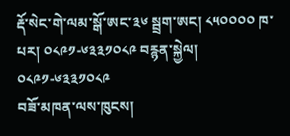རྡོ་སེང་གེ་ལམ་སྒོ་ཨང་༣༦ སྦྲག་ཨང། ༨༥༠༠༠༠ ཁ་པར། ༠༨༩༡-༦༣༣༡༠༨༩ བརྙན་སྐྱེལ། ༠༨༩༡-༦༣༣༡༠༨༩
བཟོ་མཁན་ལས་ཁུངས།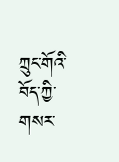ཀྲུང་གོའི་བོད་ཀྱི་གསར་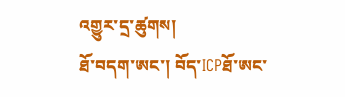འགྱུར་དྲ་ཚུགས།
ཐོ་བདག་ཨང་། བོད་ICPཐོ་ཨང་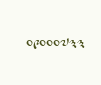༠༩༠༠༠༧༣༣